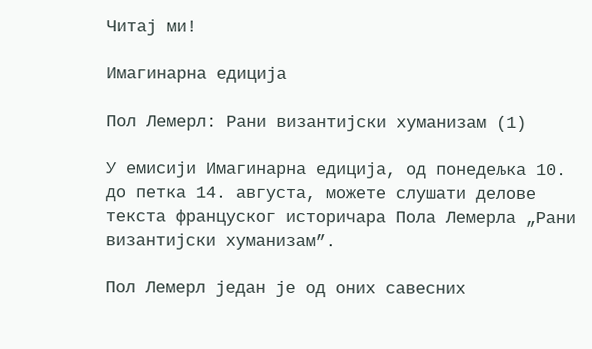Читај ми!

Имагинарна едиција

Пол Лемерл: Рани византијски хуманизам (1)

У емисији Имагинарна едиција, од понедељка 10. до петка 14. августа, можете слушати делове текста француског историчара Пола Лемерла „Рани византијски хуманизам”.

Пол Лемерл један је од оних савесних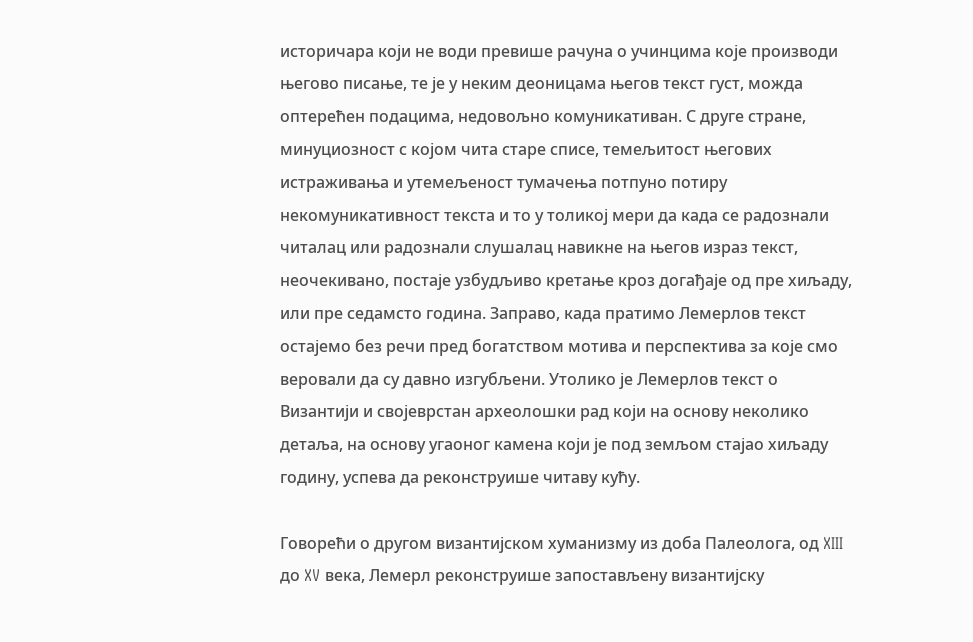историчара који не води превише рачуна о учинцима које производи његово писање, те је у неким деоницама његов текст густ, можда оптерећен подацима, недовољно комуникативан. С друге стране, минуциозност с којом чита старе списе, темељитост његових истраживања и утемељеност тумачења потпуно потиру некомуникативност текста и то у толикој мери да када се радознали читалац или радознали слушалац навикне на његов израз текст, неочекивано, постаје узбудљиво кретање кроз догађаје од пре хиљаду, или пре седамсто година. Заправо, када пратимо Лемерлов текст остајемо без речи пред богатством мотива и перспектива за које смо веровали да су давно изгубљени. Утолико је Лемерлов текст о Византији и својеврстан археолошки рад који на основу неколико детаља, на основу угаоног камена који је под земљом стајао хиљаду годину, успева да реконструише читаву кућу.

Говорећи о другом византијском хуманизму из доба Палеолога, од XIII до XV века, Лемерл реконструише запостављену византијску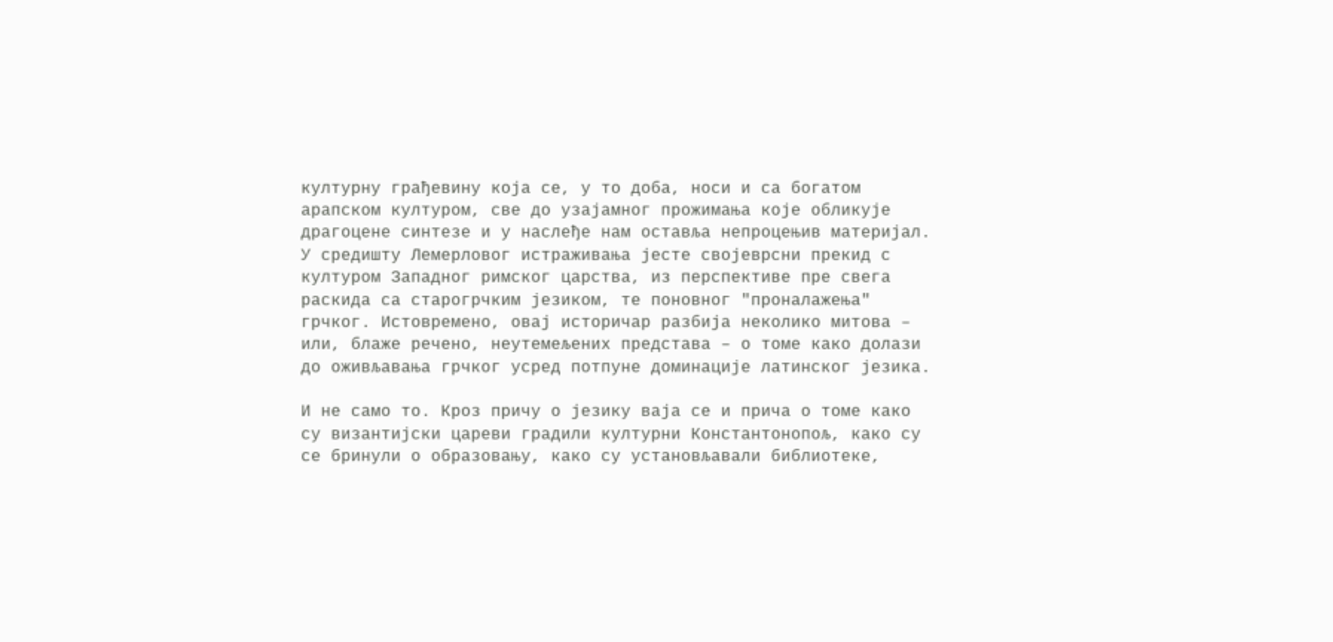културну грађевину која се, у то доба, носи и са богатом арапском културом, све до узајамног прожимања које обликује драгоцене синтезе и у наслеђе нам оставља непроцењив материјал. У средишту Лемерловог истраживања јесте својеврсни прекид с културом Западног римског царства, из перспективе пре свега раскида са старогрчким језиком, те поновног "проналажења" грчког. Истовремено, овај историчар разбија неколико митова – или, блаже речено, неутемељених представа – о томе како долази до оживљавања грчког усред потпуне доминације латинског језика.

И не само то. Кроз причу о језику ваја се и прича о томе како су византијски цареви градили културни Константонопољ, како су се бринули о образовању, како су установљавали библиотеке,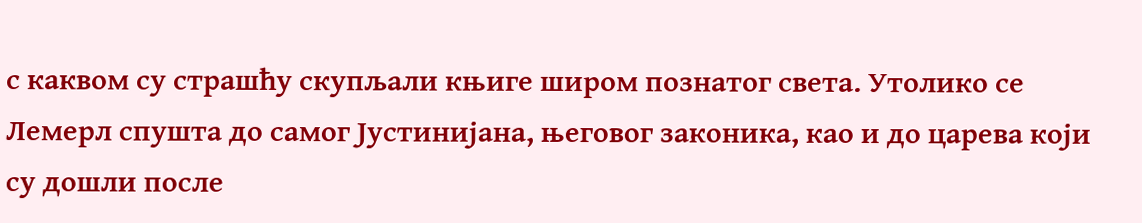с каквом су страшћу скупљали књиге широм познатог света. Утолико се Лемерл спушта до самог Јустинијана, његовог законика, као и до царева који су дошли после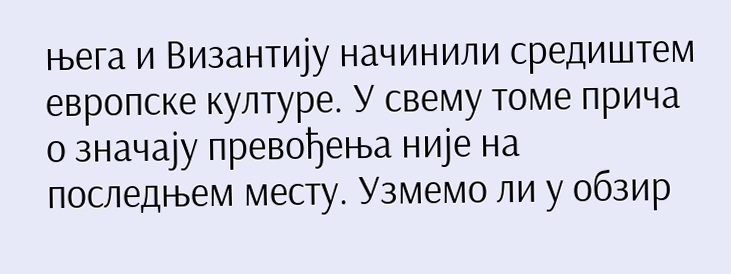њега и Византију начинили средиштем европске културе. У свему томе прича о значају превођења није на последњем месту. Узмемо ли у обзир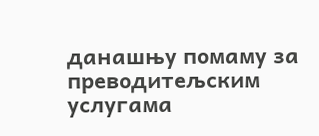данашњу помаму за преводитељским услугама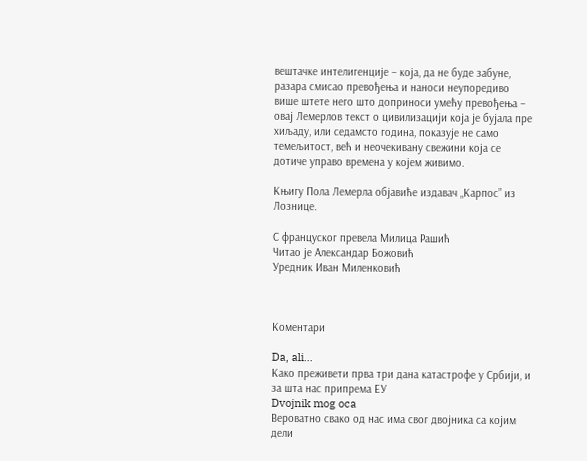вештачке интелигенције – која, да не буде забуне, разара смисао превођења и наноси неупоредиво више штете него што доприноси умећу превођења – овај Лемерлов текст о цивилизацији која је бујала пре хиљаду, или седамсто година, показује не само темељитост, већ и неочекивану свежини која се дотиче управо времена у којем живимо.

Књигу Пола Лемерла објавиће издавач „Карпос” из Лознице.

С француског превела Милица Рашић
Читао је Александар Божовић
Уредник Иван Миленковић



Коментари

Da, ali...
Како преживети прва три дана катастрофе у Србији, и за шта нас припрема ЕУ
Dvojnik mog oca
Вероватно свако од нас има свог двојника са којим дели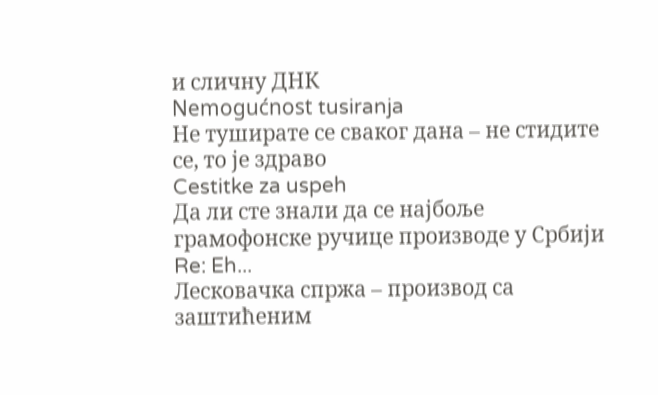и сличну ДНК
Nemogućnost tusiranja
Не туширате се сваког дана – не стидите се, то је здраво
Cestitke za uspeh
Да ли сте знали да се најбоље грамофонске ручице производе у Србији
Re: Eh...
Лесковачка спржа – производ са заштићеним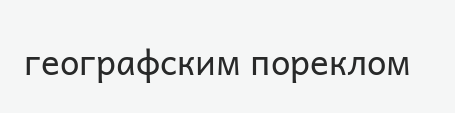географским пореклом